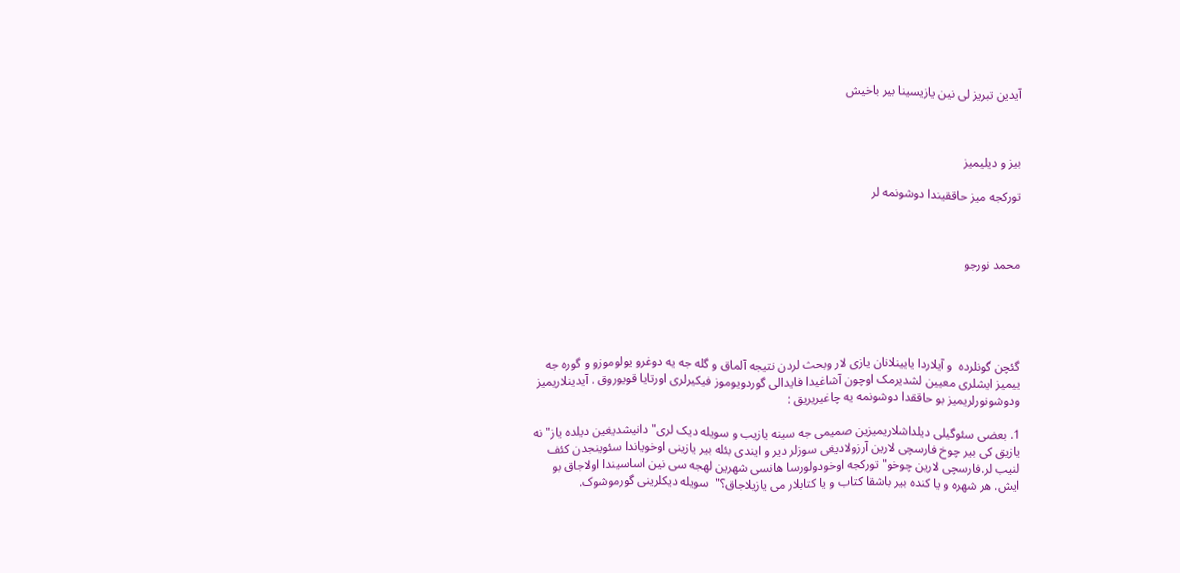آیدین تبریز لی نین یازیسینا بیر باخیش



بیز و دیلیمیز

تورکجه میز حاققیندا دوشونمه لر



محمد نورجو





گئچن گونلرده  و آیلاردا یایینلانان یازی لار وبحث لردن نتیجه آلماق و گله جه یه دوغرو یولوموزو و گوره جه ییمیز ایشلری معیین لشدیرمک اوچون آشاغیدا فایدالی گوردویوموز فیکیرلری اورتایا قویوروق . آیدینلاریمیز ودوشونورلریمیز بو حاققدا دوشونمه یه چاغیریریق :

1. بعضی سئوگیلی دیلداشلاریمیزین صمیمی جه سینه یازیب و سویله دیک لری" دانیشدیغین دیلده یاز" نه یازیق کی بیر چوخ فارسچی لارین آرزولادیغی سوزلر دیر و ایندی بئله بیر یازینی اوخویاندا سئوینجدن کئف لنیب لر.فارسچی لارین چوخو" تورکجه اوخودولورسا هانسی شهرین لهجه سی نین اساسیندا اولاجاق بو ایش. هر شهره و یا کنده بیر باشقا کتاب و یا کتابلار می یازیلاجاق؟"  سویله دیکلرینی گورموشوک.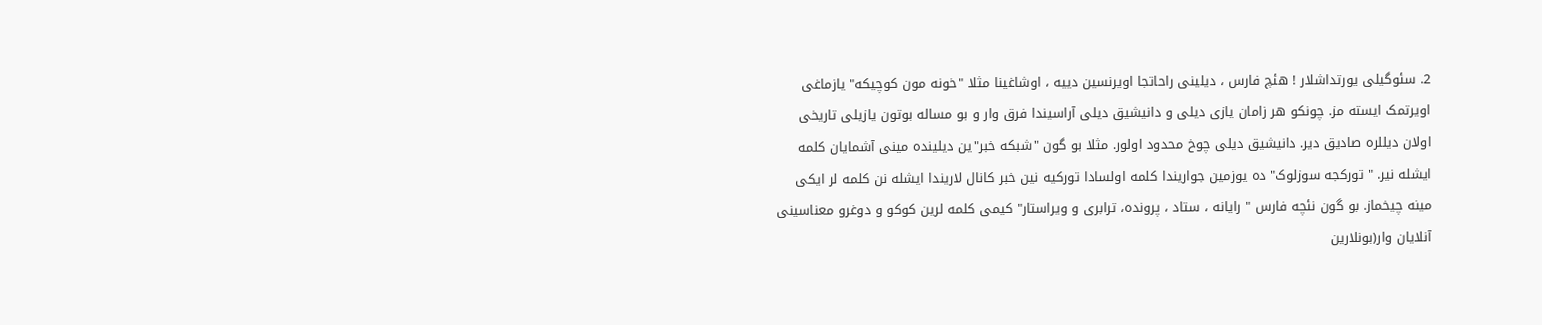2. سئوگیلی یورتداشلار ! هئچ فارس ، دیلینی راحاتجا اویرنسین دییه ، اوشاغینا مثلا "خونه مون کوچیکه" یازماغی اویرتمک ایسته مز. چونکو هر زامان یازی دیلی و دانیشیق دیلی آراسیندا فرق وار و بو مساله بوتون یازیلی تاریخی اولان دیللره صادیق دیر. دانیشیق دیلی چوخ محدود اولور. مثلا بو گون "شبکه خبر"ین دیلینده مینی آشمایان کلمه ایشله نیر. " تورکجه سوزلوک" ده یوزمین جواریندا کلمه اولسادا تورکیه نین خبر کانال لاریندا ایشله نن کلمه لر ایکی مینه چیخماز. بو گون نئچه فارس " رایانه ، ستاد ، پرونده، ترابری و ویراستار" کیمی کلمه لرین کوکو و دوغرو معناسینی آنلایان وار(بونلارین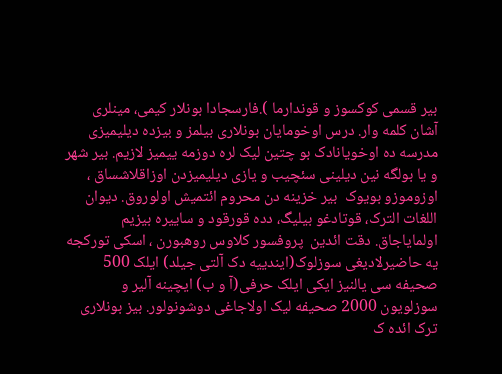بیر قسمی کوکسوز و قوندارما ).فارسجادا بونلار کیمی، مینلری آشان کلمه وار. درس اوخومایان بونلاری بیلمز و بیزده دیلیمیزی مدرسه ده اوخویانادک بو چتین لیک لره دوزمه ییمیز لازیم. بیر شهر و یا بولگه نین دیلینی سئچیب و یازی دیلیمیزدن اوزاقلاشساق ، اوزوموزو بویوک  بیر خزینه دن محروم ائتمیش اولوروق. دیوان اللغات الترک، قوتادغو بیلیگ، دده قورقود و ساییره بیزیم اولمایاجاق. دقت ائدین  پروفسور کلاوس روهبورن ، اسکی تورکجه یه حاضیرلادیغی سوزلوک(ایندییه دک آلتی جیلد) ایلک 500 صحیفه سی یالنیز ایکی ایلک حرفی(آ و ب) ایچینه آلیر و سوزلویون 2000 صحیفه لیک اولاجاغی دوشونولور. بیز بونلاری ترک ائده ک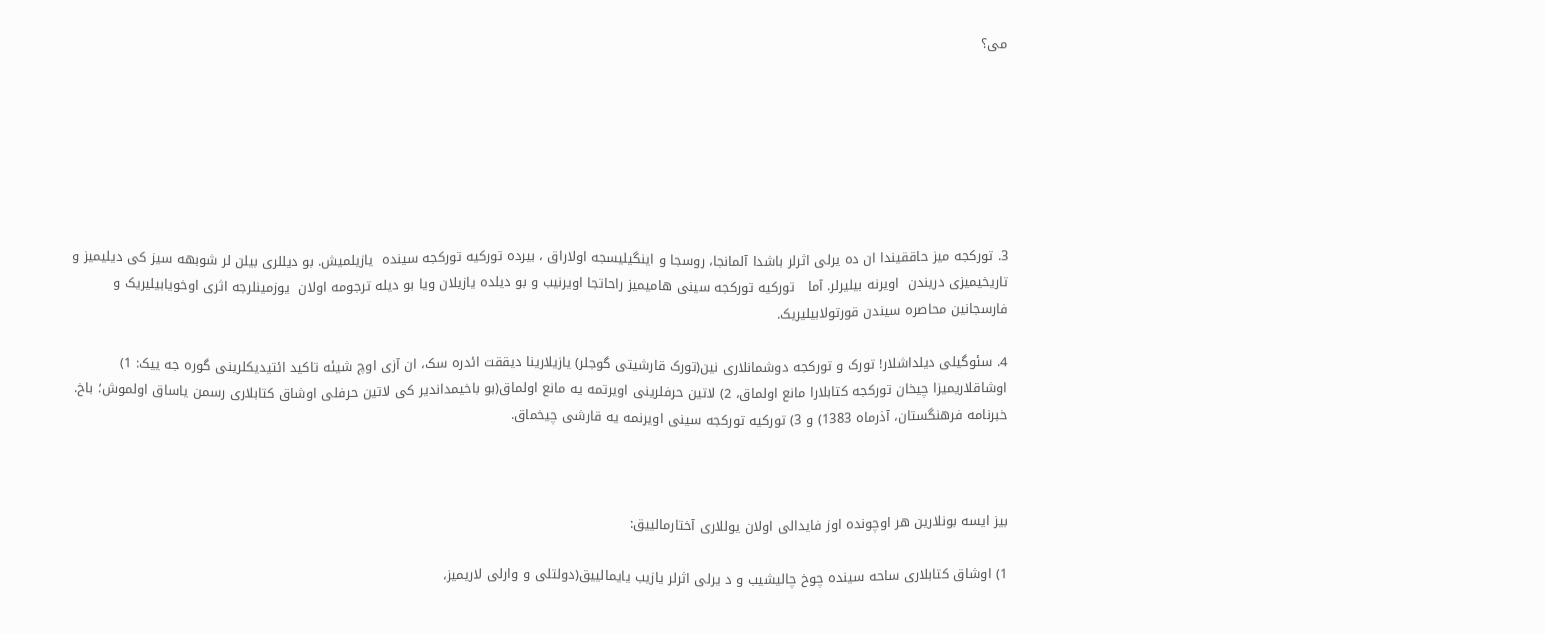می؟







3. تورکجه میز حاققیندا ان ده یرلی اثرلر باشدا آلمانجا، روسجا و اینگیلیسجه اولاراق ، بیرده تورکیه تورکجه سینده  یازیلمیش. بو دیللری بیلن لر شوبهه سیز کی دیلیمیز و تاریخیمیزی دریندن  اویرنه بیلیرلر. آما   تورکیه تورکجه سینی هامیمیز راحاتجا اویرنیب و بو دیلده یازیلان ویا بو دیله ترجومه اولان  یوزمینلرجه اثری اوخویابیلیریک و فارسجانین محاصره سیندن قورتولابیلیریک.

4. سئوگیلی دیلداشلار! تورک و تورکجه دوشمانلاری نین(تورک قارشیتی گوجلر) یازیلارینا دیققت ائدره سک، ان آزی اوچ شیئه تاکید ائتیدیکلرینی گوره جه ییک: 1) اوشاقلاریمیزا چیخان تورکجه کتابلارا مانع اولماق، 2) لاتین حرفلرینی اویرتمه یه مانع اولماق(بو باخیمداندیر کی لاتین حرفلی اوشاق کتابلاری رسمن یاساق اولموش؛ باخ. خبرنامه فرهنگستان، آذرماه 1383) و 3) تورکیه تورکجه سینی اویرنمه یه قارشی چیخماق.



بیز ایسه بونلارین هر اوچونده اوز فایدالی اولان یوللاری آختارمالییق:

1) اوشاق کتابلاری ساحه سینده چوخ چالیشیب و د یرلی اثرلر یازیب یایمالییق(دولتلی و وارلی لاریمیز،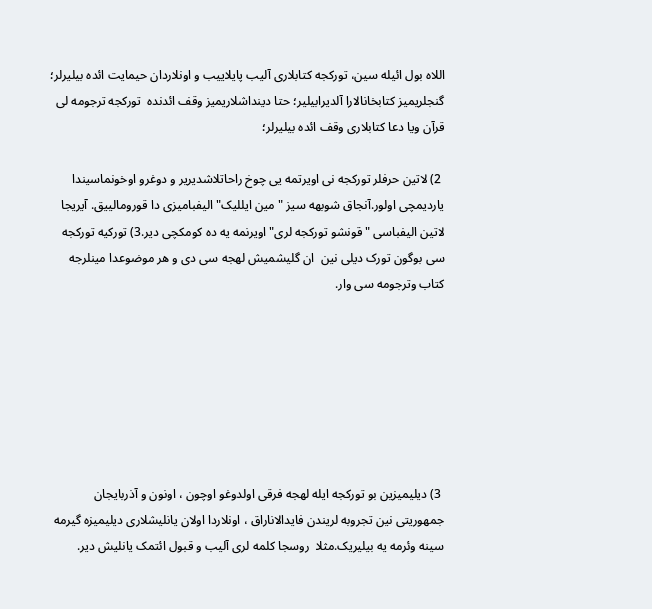اللاه بول ائیله سین، تورکجه کتابلاری آلیب پایلاییب و اونلاردان حیمایت ائده بیلیرلر؛ گنجلریمیز کتابخانالارا آلدیرابیلیر؛ حتا دینداشلاریمیز وقف ائدنده  تورکجه ترجومه لی قرآن ویا دعا کتابلاری وقف ائده بیلیرلر؛

 2) لاتین حرفلر تورکجه نی اویرتمه یی چوخ راحاتلاشدیریر و دوغرو اوخونماسیندا یاردیمچی اولور.آنجاق شوبهه سیز "مین ایللیک" الیفبامیزی دا قورومالییق. آیریجا لاتین الیفباسی "قونشو تورکجه لری" اویرنمه یه ده کومکچی دیر.3) تورکیه تورکجه سی بوگون تورک دیلی نین  ان گلیشمیش لهجه سی دی و هر موضوعدا مینلرجه کتاب وترجومه سی وار.







 3) دیلیمیزین بو تورکجه ایله لهجه فرقی اولدوغو اوچون ، اونون و آذربایجان جمهوریتی نین تجروبه لریندن فایدالاناراق ، اونلاردا اولان یانلیشلاری دیلیمیزه گیرمه سینه وئرمه یه بیلیریک.مثلا  روسجا کلمه لری آلیب و قبول ائتمک یانلیش دیر.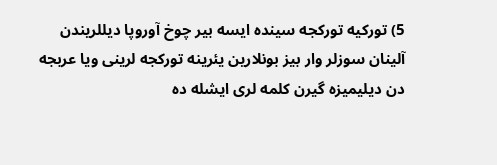5) تورکیه تورکجه سینده ایسه بیر چوخ آوروپا دیللریندن آلینان سوزلر وار بیز بونلارین یئرینه تورکجه لرینی ویا عربجه دن دیلیمیزه گیرن کلمه لری ایشله ده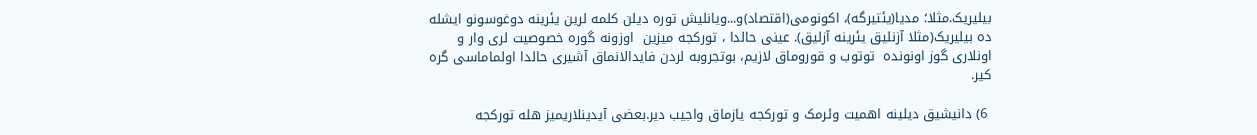بیلیریک.مثلا؛ مدیا(یئتیرگه)، اکونومی(اقتصاد)و...ویانلیش توره دیلن کلمه لرین یئرینه دوغوسونو ایشله ده بیلیریک(مثلا آزنلیق یئرینه آزلیق). عینی حالدا ، تورکجه میزین  اوزونه گوره خصوصیت لری وار و اونلاری گوز اونونده  توتوب و قوروماق لازیم، بوتجروبه لردن فایدالانماق آشیری حالدا اولماماسی گره کیر.

 6) دانیشیق دیلینه اهمیت وئرمک و تورکجه یازماق واجیب دیر.بعضی آیدینلاریمیز هله تورکجه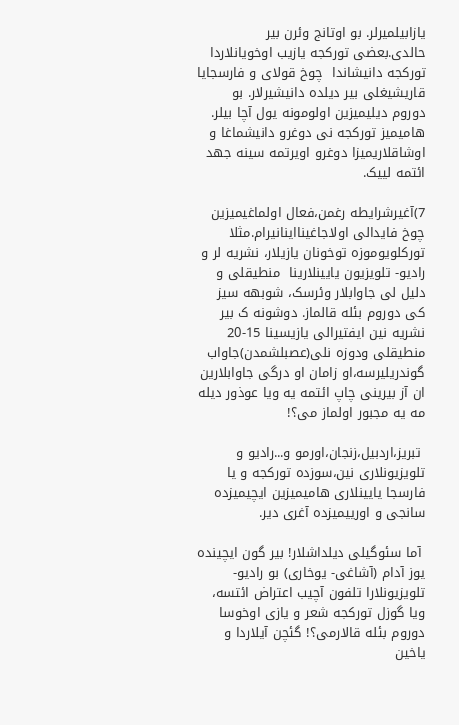یازابیلمیرلر. بو اوتانج وئرن بیر حالدی.بعضی تورکجه یازیب اوخویانلاردا تورکجه دانیشاندا  چوخ قولای و فارسجایا قاریشیغلی بیر دیلده دانیشیرلار. بو دوروم دیلیمیزین اولومونه یول آچا بیلر. هامیمیز تورکجه نی دوغرو دانیشماغا و اوشاقلاریمیزا دوغرو اویرتمه سینه جهد ائتمه لییک.

7)آغیرشرایطه رغمن،فعال اولماغیمیزین چوخ فایدالی اولاجاغینااینانیرام.مثلا تورکلویوموزه توخونان یازیلار، نشریه لر و رادیو- تلویزیون یایینلارینا  منطیقلی و دلیل لی جاوابلار وئرسک، شوبهه سیز کی دوروم بئله قالماز. دوشونه ک بیر نشریه نین ایفتیرالی یازیسینا 15-20 منطیقلی ودوزه نلی(عصبلشمدن)جاواب گوندریلیرسه،او زامان او درگی جاوابلارین ان آز بیرینی چاپ ائتمه یه ویا عوذور دیله مه یه مجبور اولماز می؟!

 تبریز،اردبیل،زنجان،اورمو و...رادیو و تلویزیونلاری نین،سوزده تورکجه و یا فارسجا یایینلاری هامیمیزین ایچیمیزده سانجی و اورییمیزده آغری دیر.

 آما سئوگیلی دیلداشلار! بیر گون ایچینده یوز آدام (آشاغی- یوخاری) بو رادیو- تلویزیونلارا تلفون آچیب اعتراض ائتسه، ویا گوزل تورکجه شعر و یازی اوخوسا دوروم بئله قالارمی؟! گئچن آیلاردا و یاخین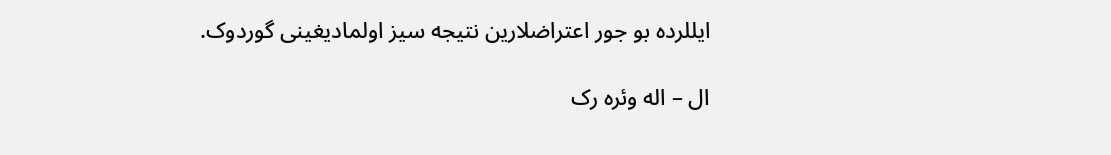ایللرده بو جور اعتراضلارین نتیجه سیز اولمادیغینی گوردوک.

ال – اله وئره رک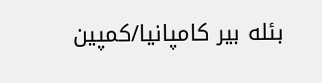بئله بیر کامپانیا/کمپین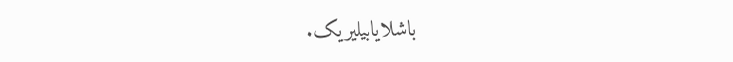باشلایابیلیریک.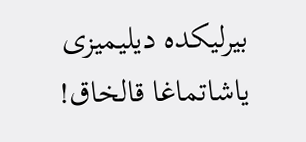بیرلیکده دیلیمیزی یاشاتماغا قالخاق!